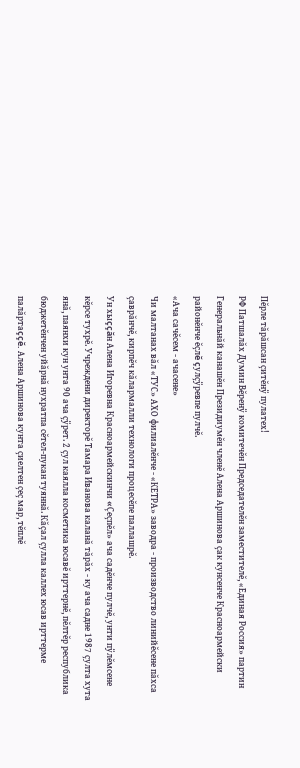Пĕрле тăрăшсан çитĕнÿ пулатех!
РФ Патшалăх Думин Вĕренÿ комитечĕн Председателĕн заместителĕ, «Единая Россия» партин Генеральнăй канашĕн Президиумĕн членĕ Алена Аршинова çак кунсенче Красноармейски районĕнче ĕçлĕ çулçÿревпе пулчĕ.
«Ача сачĕсем - ачасене»
Чи малтанах вăл «ТУС» АХО филиалĕнче - «КЕТРА» заводра - производство линийĕсене пăхса çаврăнчĕ, кирпĕч кăлармалли технологи процесĕпе паллашрĕ.
Ун хыççăн Алена Игоревна Красноармейскинчи «Çеçпĕл» ача садĕнче пулчĕ, унти пÿлĕмсене кĕрсе тухрĕ. Учреждени директорĕ Тамара Иванова каланă тăрăх - ку ача садне 1987 çулта хута янă, паянхи кун унта 90 ача çÿрет. 2 çул каялла косметика юсавĕ ирттернĕ, пĕлтĕр республика бюджетĕнчен уйăрнă нухратпа сĕтел-пукан туяннă. Кăçал çулла каллех юсав ирттерме палăртаççĕ. Алена Аршинова кунта çиелтен çеç мар, тĕплĕ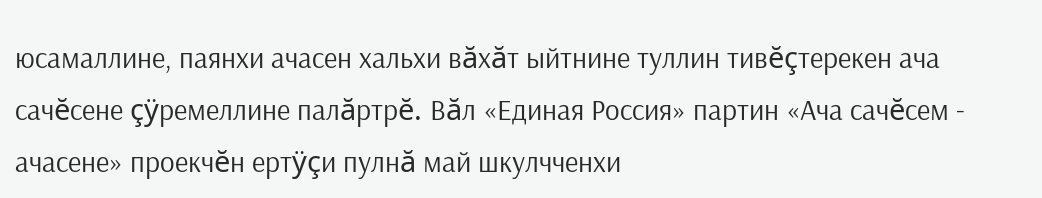юсамаллине, паянхи ачасен хальхи вăхăт ыйтнине туллин тивĕçтерекен ача сачĕсене çÿремеллине палăртрĕ. Вăл «Единая Россия» партин «Ача сачĕсем - ачасене» проекчĕн ертÿçи пулнă май шкулчченхи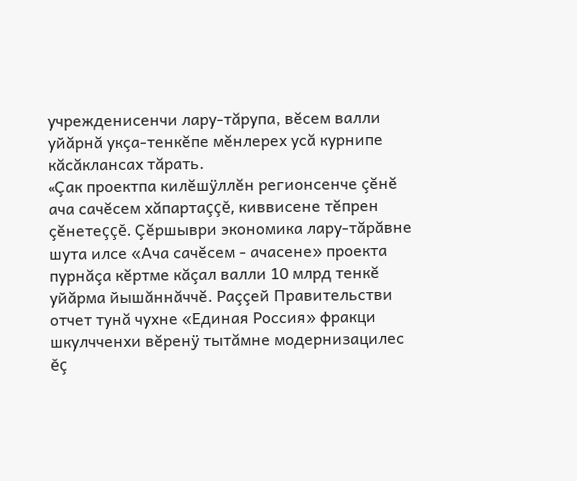учрежденисенчи лару-тăрупа, вĕсем валли уйăрнă укçа-тенкĕпе мĕнлерех усă курнипе кăсăклансах тăрать.
«Çак проектпа килĕшÿллĕн регионсенче çĕнĕ ача сачĕсем хăпартаççĕ, киввисене тĕпрен çĕнетеççĕ. Çĕршыври экономика лару-тăрăвне шута илсе «Ача сачĕсем - ачасене» проекта пурнăçа кĕртме кăçал валли 10 млрд тенкĕ уйăрма йышăннăччĕ. Раççей Правительстви отчет тунă чухне «Единая Россия» фракци шкулчченхи вĕренÿ тытăмне модернизацилес ĕç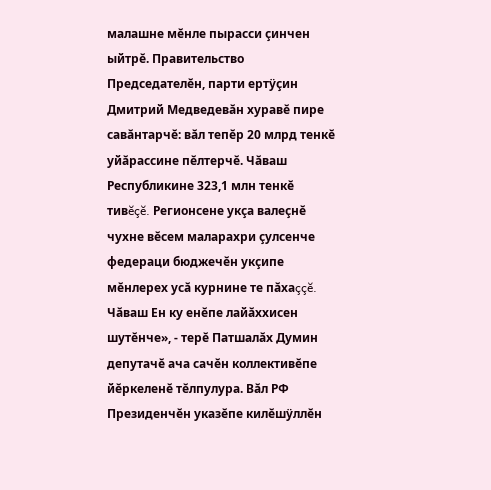малашне мĕнле пырасси çинчен ыйтрĕ. Правительство Председателĕн, парти ертÿçин Дмитрий Медведевăн хуравĕ пире савăнтарчĕ: вăл тепĕр 20 млрд тенкĕ уйăрассине пĕлтерчĕ. Чăваш Республикине 323,1 млн тенкĕ тивĕçĕ. Регионсене укçа валеçнĕ чухне вĕсем маларахри çулсенче федераци бюджечĕн укçипе мĕнлерех усă курнине те пăхаççĕ. Чăваш Ен ку енĕпе лайăххисен шутĕнче», - терĕ Патшалăх Думин депутачĕ ача сачĕн коллективĕпе йĕркеленĕ тĕлпулура. Вăл РФ Президенчĕн указĕпе килĕшÿллĕн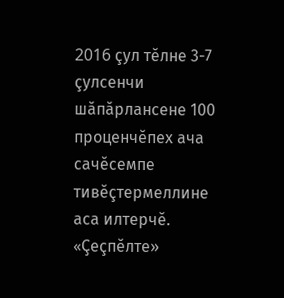2016 çул тĕлне 3-7 çулсенчи шăпăрлансене 100 проценчĕпех ача сачĕсемпе тивĕçтермеллине аса илтерчĕ. «Çеçпĕлте»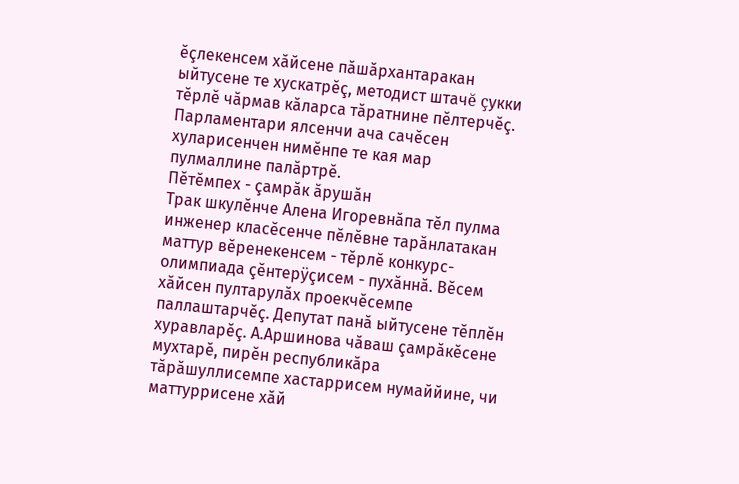ĕçлекенсем хăйсене пăшăрхантаракан ыйтусене те хускатрĕç, методист штачĕ çукки тĕрлĕ чăрмав кăларса тăратнине пĕлтерчĕç. Парламентари ялсенчи ача сачĕсен хуларисенчен нимĕнпе те кая мар пулмаллине палăртрĕ.
Пĕтĕмпех - çамрăк ăрушăн
Трак шкулĕнче Алена Игоревнăпа тĕл пулма инженер класĕсенче пĕлĕвне тарăнлатакан маттур вĕренекенсем - тĕрлĕ конкурс-олимпиада çĕнтерÿçисем - пухăннă. Вĕсем хăйсен пултарулăх проекчĕсемпе паллаштарчĕç. Депутат панă ыйтусене тĕплĕн хуравларĕç. А.Аршинова чăваш çамрăкĕсене мухтарĕ, пирĕн республикăра тăрăшуллисемпе хастаррисем нумаййине, чи маттуррисене хăй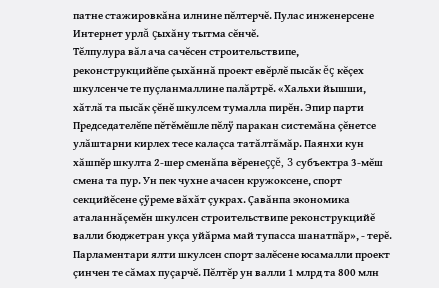патне стажировкăна илнине пĕлтерчĕ. Пулас инженерсене Интернет урлă çыхăну тытма сĕнчĕ.
Тĕлпулура вăл ача сачĕсен строительствипе, реконструкцийĕпе çыхăннă проект евĕрлĕ пысăк ĕç кĕçех шкулсенче те пуçланмаллине палăртрĕ. «Хальхи йышши, хăтлă та пысăк çĕнĕ шкулсем тумалла пирĕн. Эпир парти Председателĕпе пĕтĕмĕшле пĕлÿ паракан системăна çĕнетсе улăштарни кирлех тесе калаçса татăлтăмăр. Паянхи кун хăшпĕр шкулта 2-шер сменăпа вĕренеççĕ, 3 субъектра 3-мĕш смена та пур. Ун пек чухне ачасен кружоксене, спорт секцийĕсене çÿреме вăхăт çукрах. Çавăнпа экономика аталаннăçемĕн шкулсен строительствипе реконструкцийĕ валли бюджетран укçа уйăрма май тупасса шанатпăр», - терĕ.
Парламентари ялти шкулсен спорт залĕсене юсамалли проект çинчен те сăмах пуçарчĕ. Пĕлтĕр ун валли 1 млрд та 800 млн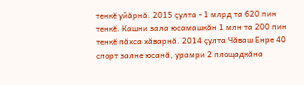тенкĕ уйăрнă. 2015 çулта - 1 млрд та 620 пин тенкĕ. Кашни зала юсамашкăн 1 млн та 200 пин тенкĕ пăхса хăварнă. 2014 çулта Чăваш Енре 40 спорт залне юсанă, урамри 2 площадкăна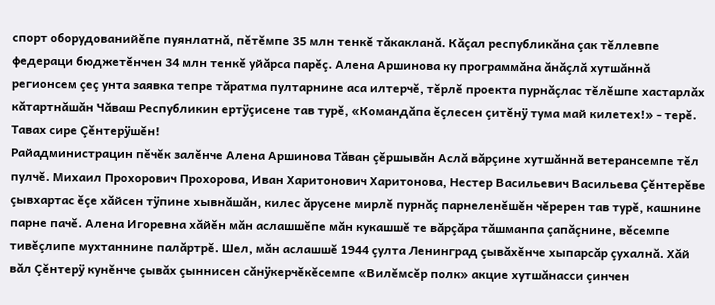спорт оборудованийĕпе пуянлатнă, пĕтĕмпе 35 млн тенкĕ тăкакланă. Кăçал республикăна çак тĕллевпе федераци бюджетĕнчен 34 млн тенкĕ уйăрса парĕç. Алена Аршинова ку программăна ăнăçлă хутшăннă регионсем çеç унта заявка тепре тăратма пултарнине аса илтерчĕ, тĕрлĕ проекта пурнăçлас тĕлĕшпе хастарлăх кăтартнăшăн Чăваш Республикин ертÿçисене тав турĕ, «Командăпа ĕçлесен çитĕнÿ тума май килетех!» - терĕ.
Тавах сире Çĕнтерÿшĕн!
Райадминистрацин пĕчĕк залĕнче Алена Аршинова Тăван çĕршывăн Аслă вăрçине хутшăннă ветерансемпе тĕл пулчĕ. Михаил Прохорович Прохорова, Иван Харитонович Харитонова, Нестер Васильевич Васильева Çĕнтерĕве çывхартас ĕçе хăйсен тÿпине хывнăшăн, килес ăрусене мирлĕ пурнăç парнеленĕшĕн чĕререн тав турĕ, кашнине парне пачĕ. Алена Игоревна хăйĕн мăн аслашшĕпе мăн кукашшĕ те вăрçăра тăшманпа çапăçнине, вĕсемпе тивĕçлипе мухтаннине палăртрĕ. Шел, мăн аслашшĕ 1944 çулта Ленинград çывăхĕнче хыпарсăр çухалнă. Хăй вăл Çĕнтерÿ кунĕнче çывăх çыннисен сăнÿкерчĕкĕсемпе «Вилĕмсĕр полк» акцие хутшăнасси çинчен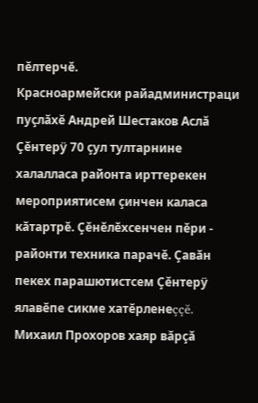пĕлтерчĕ.
Красноармейски райадминистраци пуçлăхĕ Андрей Шестаков Аслă Çĕнтерÿ 70 çул тултарнине халалласа районта ирттерекен мероприятисем çинчен каласа кăтартрĕ. Çĕнĕлĕхсенчен пĕри - районти техника парачĕ. Çавăн пекех парашютистсем Çĕнтерÿ ялавĕпе сикме хатĕрленеççĕ.
Михаил Прохоров хаяр вăрçă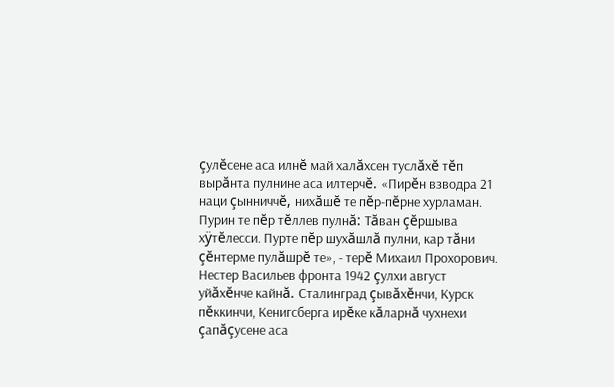çулĕсене аса илнĕ май халăхсен туслăхĕ тĕп вырăнта пулнине аса илтерчĕ. «Пирĕн взводра 21 наци çынниччĕ, нихăшĕ те пĕр-пĕрне хурламан. Пурин те пĕр тĕллев пулнă: Тăван çĕршыва хÿтĕлесси. Пурте пĕр шухăшлă пулни, кар тăни çĕнтерме пулăшрĕ те», - терĕ Михаил Прохорович. Нестер Васильев фронта 1942 çулхи август уйăхĕнче кайнă. Сталинград çывăхĕнчи, Курск пĕккинчи, Кенигсберга ирĕке кăларнă чухнехи çапăçусене аса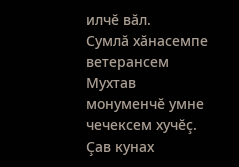илчĕ вăл.
Сумлă хăнасемпе ветерансем Мухтав монуменчĕ умне чечексем хучĕç.
Çав кунах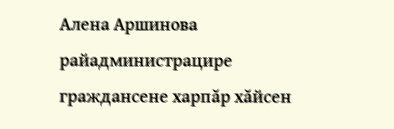Алена Аршинова райадминистрацире граждансене харпăр хăйсен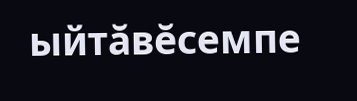ыйтăвĕсемпе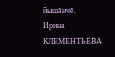йышăнчĕ.
Ирина КЛЕМЕНТЬЕВА